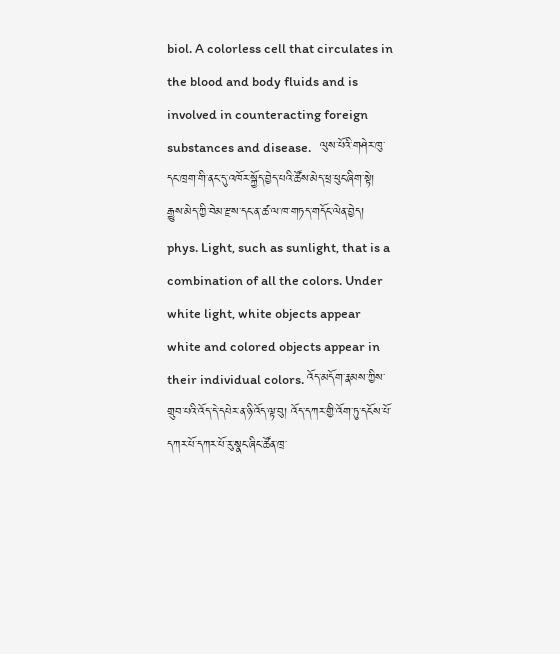biol. A colorless cell that circulates in the blood and body fluids and is involved in counteracting foreign substances and disease.   ལུས་པོའི་གཤེར་ཁུ་དང་ཁྲག་གི་ནང་དུ་འཁོར་སྐྱོད་བྱེད་པའི་ཚོས་མེད་ཕྲ་ཕུང་ཞིག་སྟེ། རྒྱུས་མེད་ཀྱི་བེམ་རྫས་དང་ན་ཚ་ལ་ཁ་གཏད་གདོང་ལེན་བྱེད།
phys. Light, such as sunlight, that is a combination of all the colors. Under white light, white objects appear white and colored objects appear in their individual colors. འོད་མདོག་རྣམས་ཀྱིས་གྲུབ་པའི་འོད་དེ་དཔེར་ན་ཉི་འོད་ལྟ་བུ། འོད་དཀར་གྱི་འོག་ཏུ་དངོས་པོ་དཀར་པོ་དཀར་པོ་རུ་སྣང་ཞིང་ཚོན་ཁྲ་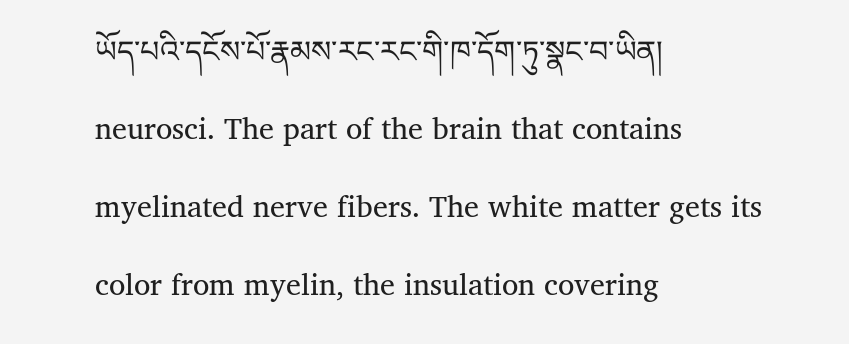ཡོད་པའི་དངོས་པོ་རྣམས་རང་རང་གི་ཁ་དོག་ཏུ་སྣང་བ་ཡིན།
neurosci. The part of the brain that contains myelinated nerve fibers. The white matter gets its color from myelin, the insulation covering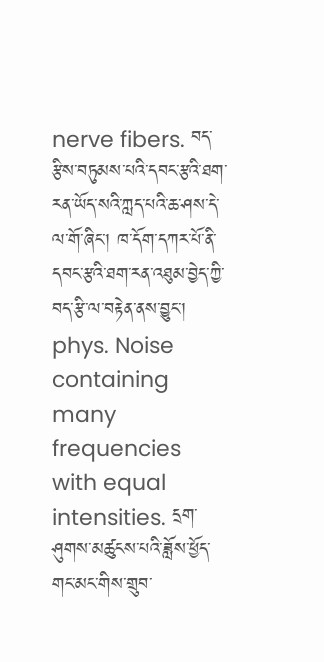nerve fibers. བད་རྩིས་བཏུམས་པའི་དབང་རྩའི་ཐག་རན་ཡོད་སའི་ཀླད་པའི་ཆ་ཤས་དེ་ལ་གོ་ཞིང་། ཁ་དོག་དཀར་པོ་ནི་དབང་རྩའི་ཐག་རན་འཐུམ་བྱེད་ཀྱི་བད་རྩི་ལ་བརྟེན་ནས་བྱུང་།
phys. Noise containing many frequencies with equal intensities. དྲག་ཤུགས་མཚུངས་པའི་ཟློས་ཕྱོད་གང་མང་གིས་གྲུབ་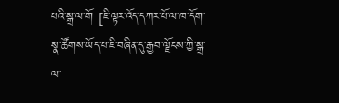པའི་སྒྲ་ལ་གོ [ཇི་ལྟར་འོད་དཀར་པོ་ལ་ཁ་དོག་སྣ་ཚོགས་ཡོད་པ་ཇི་བཞིན་དུ་རྒྱབ་ལྗོངས་ཀྱི་སྒྲ་ལ་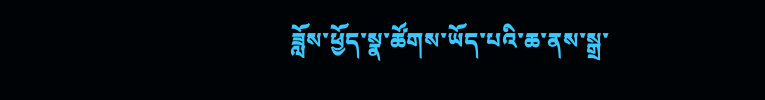ཟློས་ཕྱོད་སྣ་ཚོགས་ཡོད་པའི་ཆ་ནས་སྒྲ་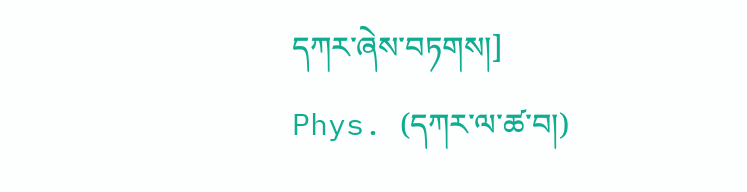དཀར་ཞེས་བཏགས།]
Phys. (དཀར་ལ་ཚ་བ།)